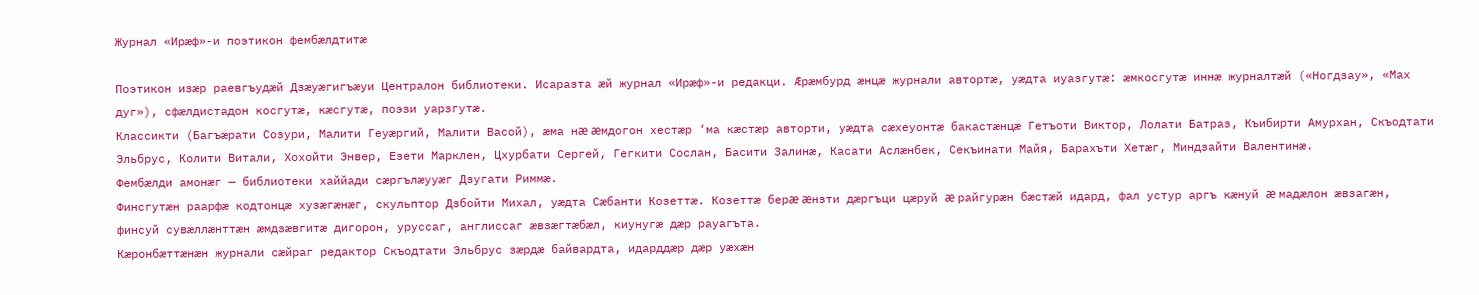Журнал «Ирæф»-и поэтикон фембæлдтитæ

Поэтикон изæр раевгъудæй Дзæуæгигъæуи Централон библиотеки. Исаразта æй журнал «Ирæф»-и редакци. Æрæмбурд æнцæ журнали автортæ, уæдта иуазгутæ: æмкосгутæ иннæ журналтæй («Ногдзау», «Мах дуг»), сфæлдистадон косгутæ, кæсгутæ, поэзи уарзгутæ.
Классикти (Багъæрати Созури, Малити Геуæргий, Малити Васой), æма нæ æмдогон хестæр ‘ма кæстæр авторти, уæдта сæхеуонтæ бакастæнцæ Гетъоти Виктор, Лолати Батраз, Къибирти Амурхан, Скъодтати Эльбрус, Колити Витали, Хохойти Энвер, Езети Марклен, Цхурбати Сергей, Гегкити Сослан, Басити Залинæ, Касати Аслæнбек, Секъинати Майя, Барахъти Хетæг, Миндзайти Валентинæ.
Фембæлди амонæг — библиотеки хаййади сæргълæууæг Дзугати Риммæ.
Финсгутæн раарфæ кодтонцæ хузæгæнæг, скульптор Дзбойти Михал, уæдта Сæбанти Козеттæ. Козеттæ берæ æнзти дæргъци цæруй æ райгурæн бæстæй идард, фал устур аргъ кæнуй æ мадæлон æвзагæн, финсуй сувæллæнттæн æмдзæвгитæ дигорон, уруссаг, англиссаг æвзæгтæбæл, киунугæ дæр рауагъта.
Кæронбæттæнæн журнали сæйраг редактор Скъодтати Эльбрус зæрдæ байвардта, идарддæр дæр уæхæн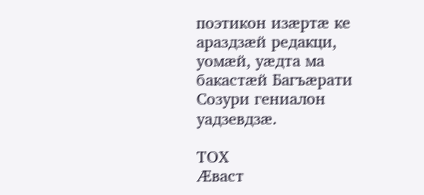поэтикон изæртæ ке араздзæй редакци, уомæй, уæдта ма бакастæй Багъæрати Созури гениалон уадзевдзæ.

ТОХ
Æваст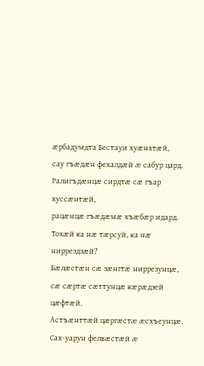æрбадумдта Бестауи хуæнхтæй,
сау гъæдæн фехалдæй æ сабур цард.
Ралигъдæнцæ сирдтæ сæ гъар хуссæнтæй,
рацæнцæ гъæдæмæ хъæбæр идард.
Тохæй ка нæ тæрсуй, ка нæ ниррездзæй?
Бæлæстæн сæ зæнгтæ ниррезунцæ,
сæ сæртæ сæттунцæ кæрæдзей цæфтæй.
Астъæнттæй цæргæстæ æсхъеунцæ.
Сах-уарун фелвæстæй æ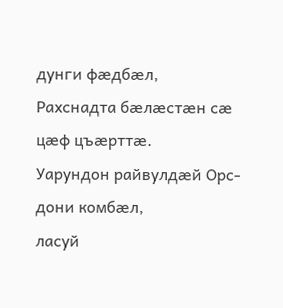дунги фæдбæл,
Рахснадта бæлæстæн сæ цæф цъæрттæ.
Уарундон райвулдæй Орс-дони комбæл,
ласуй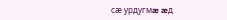сæ урдугмæ æд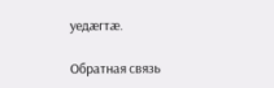уедæгтæ.

Обратная связь